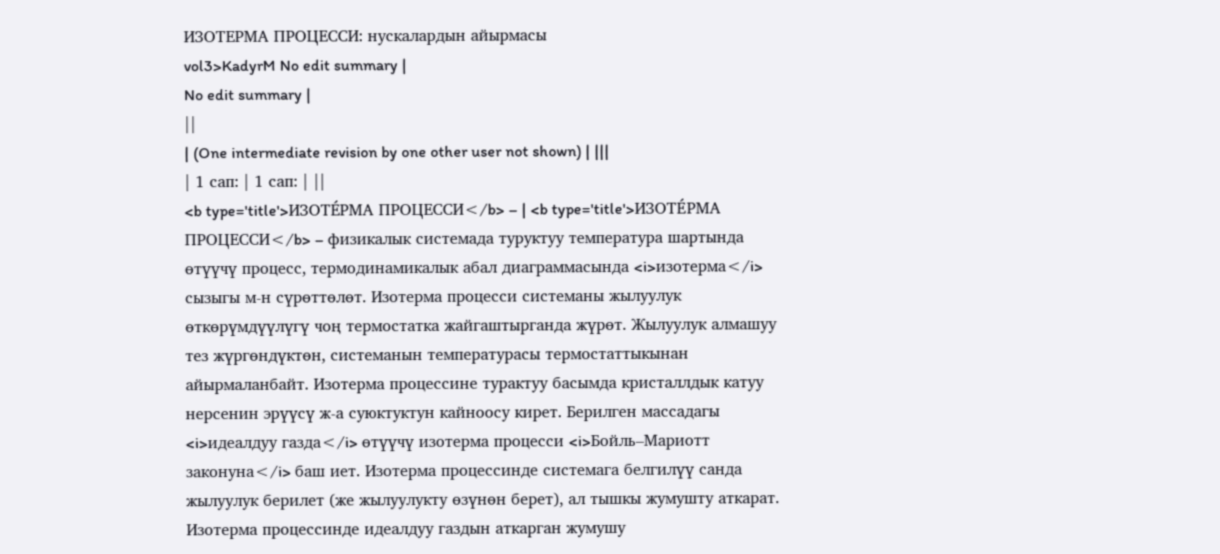ИЗОТЕРМА ПРОЦЕССИ: нускалардын айырмасы
vol3>KadyrM No edit summary |
No edit summary |
||
| (One intermediate revision by one other user not shown) | |||
| 1 сап: | 1 сап: | ||
<b type='title'>ИЗОТЕ́РМА ПРОЦЕССИ</b> – | <b type='title'>ИЗОТЕ́РМА ПРОЦЕССИ</b> – физикалык системада туруктуу температура шартында өтүүчү процесс, термодинамикалык абал диаграммасында <i>изотерма</i> сызыгы м-н сүрөттөлөт. Изотерма процесси системаны жылуулук өткөрүмдүүлүгү чоң термостатка жайгаштырганда жүрөт. Жылуулук алмашуу тез жүргөндүктөн, системанын температурасы термостаттыкынан айырмаланбайт. Изотерма процессине турактуу басымда кристаллдык катуу нерсенин эрүүсү ж-а суюктуктун кайноосу кирет. Берилген массадагы <i>идеалдуу газда</i> өтүүчү изотерма процесси <i>Бойль–Мариотт законуна</i> баш иет. Изотерма процессинде системага белгилүү санда жылуулук берилет (же жылуулукту өзүнөн берет), ал тышкы жумушту аткарат. Изотерма процессинде идеалдуу газдын аткарган жумушу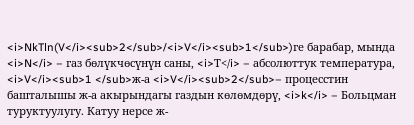<i>NkTln(V</i><sub>2</sub>/<i>V</i><sub>1</sub>)ге барабар, мында <i>N</i> – газ бөлүкчөсүнүн саны, <i>Т</i> – абсолюттук температура, <i>V</i><sub>1 </sub>ж-а <i>V</i><sub>2</sub>– процесстин башталышы ж-а акырындагы газдын көлөмдөрү, <i>k</i> – Больцман туруктуулугу. Катуу нерсе ж-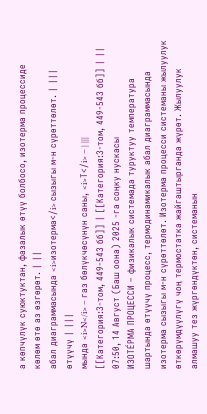а көпчүлүк суюктуктан, фазалык өтүү болбосо, изотерма процессиде көлөм өтө аз өзгөрөт. | ||
абал диаграммасында <i>изотерма</i> сызыгы м-н сүрөттөлөт. | |||
өтүүчү | |||
мында <i>N</i> – газ бөлүкчөсүнүн саны, <i>Т</i> – | |||
[[Категория:3-том, 449-543 бб]] | [[Категория:3-том, 449-543 бб]] | ||
07:50, 14 Август (Баш оона) 2025 -га соңку нускасы
ИЗОТЕ́РМА ПРОЦЕССИ – физикалык системада туруктуу температура шартында өтүүчү процесс, термодинамикалык абал диаграммасында изотерма сызыгы м-н сүрөттөлөт. Изотерма процесси системаны жылуулук өткөрүмдүүлүгү чоң термостатка жайгаштырганда жүрөт. Жылуулук алмашуу тез жүргөндүктөн, системанын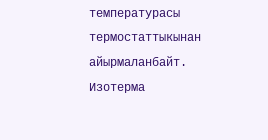температурасы термостаттыкынан айырмаланбайт. Изотерма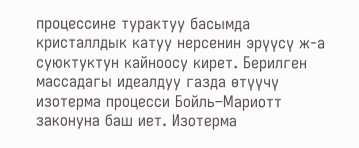процессине турактуу басымда кристаллдык катуу нерсенин эрүүсү ж-а суюктуктун кайноосу кирет. Берилген массадагы идеалдуу газда өтүүчү изотерма процесси Бойль–Мариотт законуна баш иет. Изотерма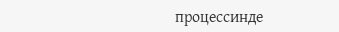процессинде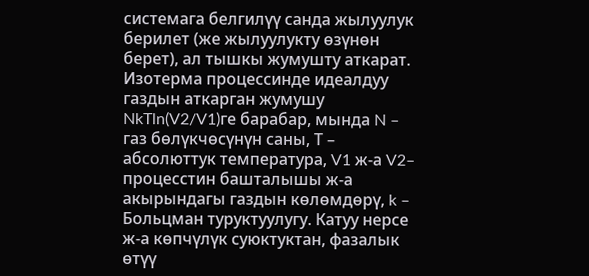системага белгилүү санда жылуулук берилет (же жылуулукту өзүнөн берет), ал тышкы жумушту аткарат. Изотерма процессинде идеалдуу газдын аткарган жумушу NkTln(V2/V1)ге барабар, мында N – газ бөлүкчөсүнүн саны, Т – абсолюттук температура, V1 ж-а V2– процесстин башталышы ж-а акырындагы газдын көлөмдөрү, k – Больцман туруктуулугу. Катуу нерсе ж-а көпчүлүк суюктуктан, фазалык өтүү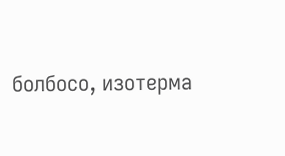болбосо, изотерма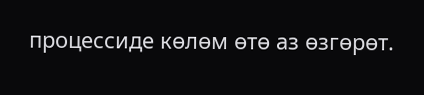процессиде көлөм өтө аз өзгөрөт.